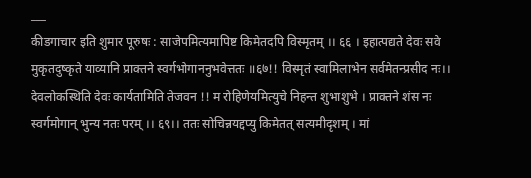___
कीडगाचार इति शुमार पूरुषः : साजेपमित्यमापिष्ट किमेतदपि विस्मृतम् ।। ६६ । इहात्पद्यते देवः सवे मुकृतदुष्कृते याव्यानि प्राक्तने स्वर्गभोगाननुभवेत्ततः ॥६७!! विस्मृतं स्वामिलाभेन सर्वमेतन्प्रसीद नः।। देवलोकस्थिति देवः कार्यतामिति तेजवन !! म रोहिणेयमित्युचे निहन्त शुभाशुभे । प्राक्तने शंस नः स्वर्गमोगान् भुन्य नतः परम् ।। ६९।। ततः सोचिन्नयद्दप्यु किमेतत् सत्यमीदृशम् । मां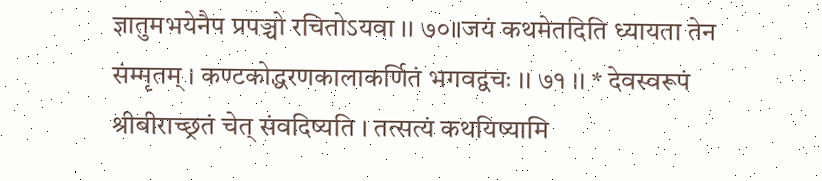ज्ञातुमभयेनैप प्रपञ्चो रचितोऽयवा ।। ७०॥जयं कथमेतदिति ध्यायता तेन संम्मृतम् । कण्टकोद्धरणकालाकर्णितं भगवद्वचः ।। ७१ ।। * देवस्वरूपं श्रीबीराच्छ्रतं चेत् संवदिष्यति । तत्सत्यं कथयिष्यामि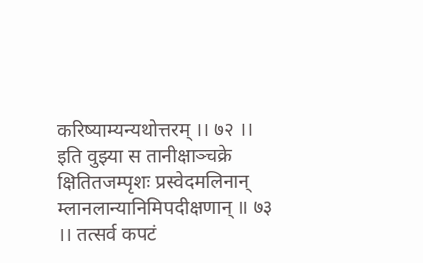करिष्याम्यन्यथोत्तरम् ।। ७२ ।। इति वुझ्या स तानीक्षाञ्चक्रे क्षितितजम्पृशः प्रस्वेदमलिनान् म्लानलान्यानिमिपदीक्षणान् ॥ ७३ ।। तत्सर्व कपटं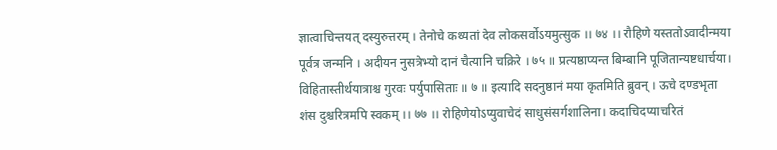ज्ञात्वाचिन्तयत् दस्युरुत्तरम् । तेनोचे कथ्यतां देव लोकसर्वोऽयमुत्सुक ।। ७४ ।। रौहिणे यस्ततोऽवादीन्मया पूर्वत्र जन्मनि । अदीयन नुसत्रेभ्यो दानं चैत्यानि चक्रिरे । ७५ ॥ प्रत्यष्ठाप्यन्त बिम्बानि पूजितान्यष्टधार्चया। विहितास्तीर्थयात्राश्च गुरवः पर्युपासिताः ॥ ७ ॥ इत्यादि सदनुष्ठानं मया कृतमिति ब्रुवन् । ऊचे दण्डभृता
शंस दुश्चरित्रमपि स्वकम् ।। ७७ ।। रोहिणेयोऽप्युवाचेदं साधुसंसर्गशालिना। कदाचिदप्याचरितं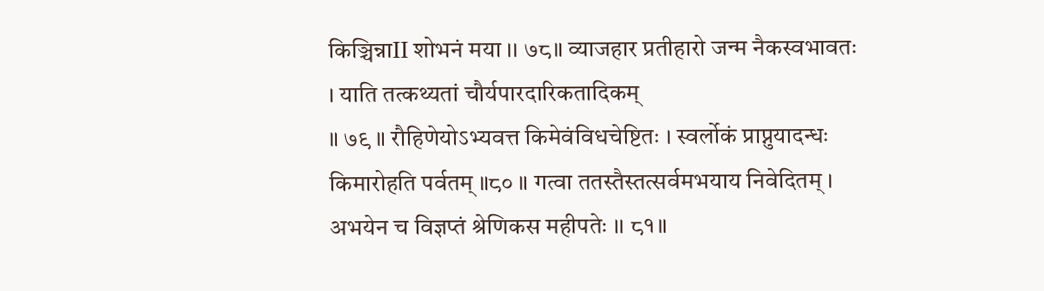किञ्चिन्नाII शोभनं मया ।। ७८॥ व्याजहार प्रतीहारो जन्म नैकस्वभावतः । याति तत्कथ्यतां चौर्यपारदारिकतादिकम्
॥ ७९ ॥ रौहिणेयोऽभ्यवत्त किमेवंविधचेष्टितः । स्वर्लोकं प्राप्नुयादन्धः किमारोहति पर्वतम् ॥८० ॥ गत्वा ततस्तैस्तत्सर्वमभयाय निवेदितम् । अभयेन च विज्ञप्तं श्रेणिकस महीपतेः ।। ८१॥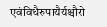एवंविधैरुपायैर्यश्चौरो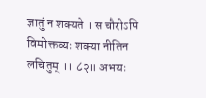ज्ञातुं न शक्यते । स चौरोऽपि विमोक्तव्यः शक्या नीतिन लचितुम् ।। ८२॥ अभयः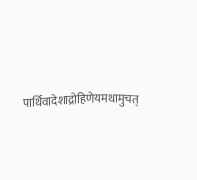पार्थिवादेशाद्रोहिणेयमथामुचत्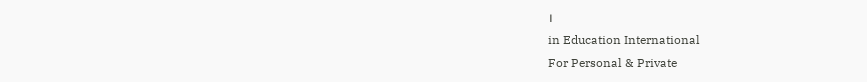।
in Education International
For Personal & Private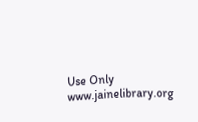Use Only
www.jainelibrary.org